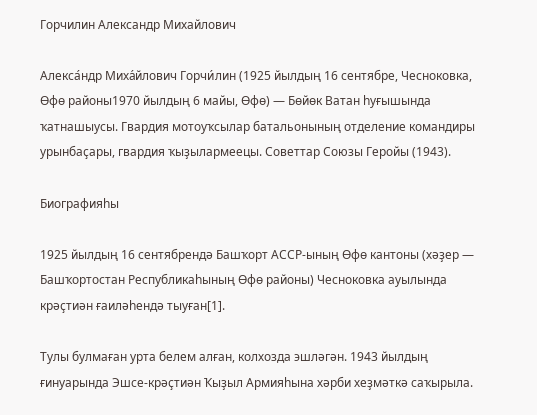Горчилин Александр Михайлович

Алекса́ндр Миха́йлович Горчи́лин (1925 йылдың 16 сентябре, Чесноковка, Өфө районы1970 йылдың 6 майы, Өфө) — Бөйөк Ватан һуғышында ҡатнашыусы. Гвардия мотоуҡсылар батальонының отделение командиры урынбаҫары, гвардия ҡыҙылармеецы. Советтар Союзы Геройы (1943).

Биографияһы

1925 йылдың 16 сентябрендә Башҡорт АССР‑ының Өфө кантоны (хәҙер — Башҡортостан Республикаһының Өфө районы) Чесноковка ауылында крәҫтиән ғаиләһендә тыуған[1].

Тулы булмаған урта белем алған, колхозда эшләгән. 1943 йылдың ғинуарында Эшсе-крәҫтиән Ҡыҙыл Армияһына хәрби хеҙмәткә саҡырыла.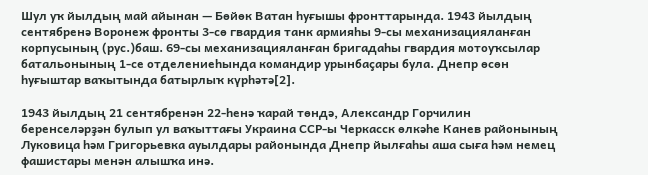Шул уҡ йылдың май айынан — Бөйөк Ватан һуғышы фронттарында. 1943 йылдың сентябренә Воронеж фронты 3-сө гвардия танк армияһы 9-сы механизацияланған корпусының (рус.)баш. 69-сы механизацияланған бригадаһы гвардия мотоуҡсылар батальонының 1-се отделениеһында командир урынбаҫары була. Днепр өсөн һуғыштар ваҡытында батырлыҡ күрһәтә[2].

1943 йылдың 21 сентябренән 22-һенә ҡарай төндә, Александр Горчилин беренселәрҙән булып ул ваҡыттағы Украина ССР-ы Черкасск өлкәһе Канев районының Луковица һәм Григорьевка ауылдары районында Днепр йылғаһы аша сыға һәм немец фашистары менән алышҡа инә.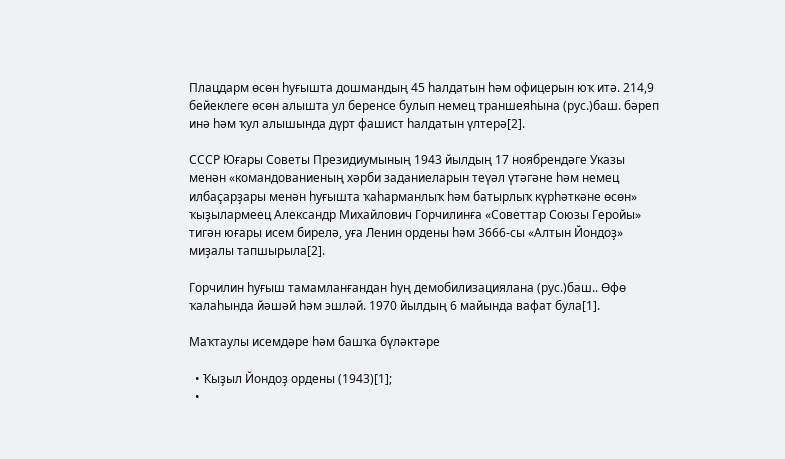Плацдарм өсөн һуғышта дошмандың 45 һалдатын һәм офицерын юҡ итә. 214,9 бейеклеге өсөн алышта ул беренсе булып немец траншеяһына (рус.)баш. бәреп инә һәм ҡул алышында дүрт фашист һалдатын үлтерә[2].

СССР Юғары Советы Президиумының 1943 йылдың 17 ноябрендәге Указы менән «командованиеның хәрби заданиеларын теүәл үтәгәне һәм немец илбаҫарҙары менән һуғышта ҡаһарманлыҡ һәм батырлыҡ күрһәткәне өсөн» ҡыҙылармеец Александр Михайлович Горчилинға «Советтар Союзы Геройы» тигән юғары исем бирелә, уға Ленин ордены һәм 3666-сы «Алтын Йондоҙ» миҙалы тапшырыла[2].

Горчилин һуғыш тамамланғандан һуң демобилизациялана (рус.)баш.. Өфө ҡалаһында йәшәй һәм эшләй. 1970 йылдың 6 майында вафат була[1].

Маҡтаулы исемдәре һәм башҡа бүләктәре

  • Ҡыҙыл Йондоҙ ордены (1943)[1];
  •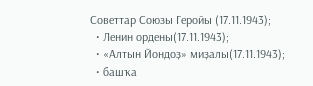Советтар Союзы Геройы (17.11.1943);
  • Ленин ордены(17.11.1943);
  • «Алтын Йондоҙ» миҙалы(17.11.1943);
  • башҡа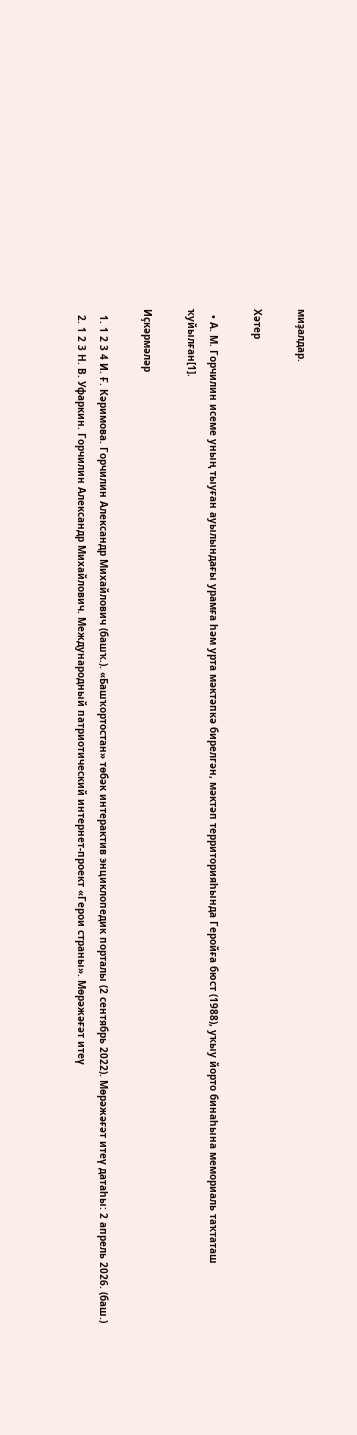миҙалдар.

Хәтер

  • А. М. Горчилин исеме уның тыуған ауылындағы урамға һәм урта мәктәпкә бирелгән, мәктәп территорияһында Геройға бюст (1988), уҡыу йорто бинаһына мемориаль таҡтаташ ҡуйылған[1].

Иҫкәрмәләр

  1. 1 2 3 4 И. Ғ. Кәримова. Горчилин Александр Михайлович (башҡ.). «Башҡортостан» төбәк интерактив энциклопедик порталы (2 сентябрь 2022). Мөрәжәғәт итеү датаһы: 2 апрель 2026. (баш.)
  2. 1 2 3 Н. В. Уфаркин. Горчилин Александр Михайлович. Международный патриотический интернет-проект «Герои страны». Мөрәжәғәт итеү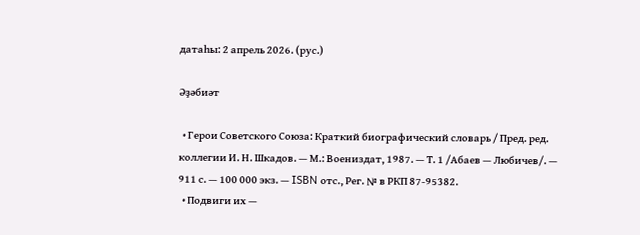датаһы: 2 апрель 2026. (рус.)

Әҙәбиәт

  • Герои Советского Союза: Краткий биографический словарь / Пред. ред. коллегии И. Н. Шкадов. — М.: Воениздат, 1987. — Т. 1 /Абаев — Любичев/. — 911 с. — 100 000 экз. — ISBN отс., Рег. № в РКП 87-95382.
  • Подвиги их —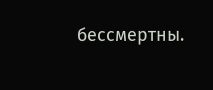бессмертны.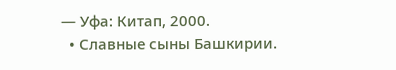— Уфа: Китап, 2000.
  • Славные сыны Башкирии.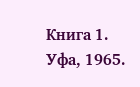Книга 1. Уфа, 1965.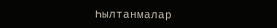Һылтанмалар